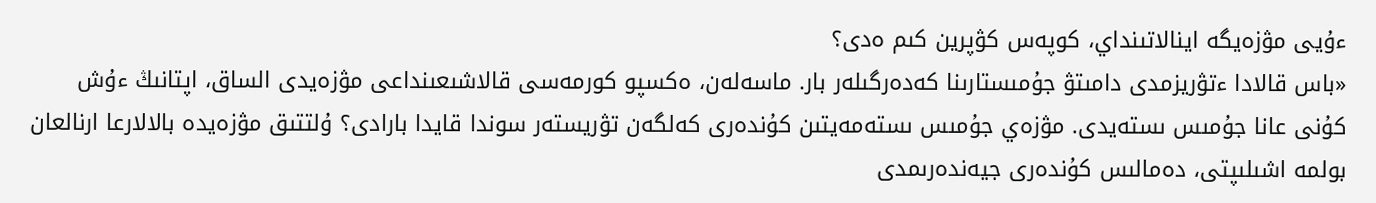ءۇيى مۋزەيگە اينالاتىنداي، كوپەس كۋپرين كىم ەدى؟
«باس قالادا ءتۋريزمدى دامىتۋ جۇمىستارىنا كەدەرگىلەر بار. ماسەلەن، ەكسپو كورمەسى قالاشىعىنداعى مۋزەيدى الساق، اپتانىڭ ءۇش كۇنى عانا جۇمىس ىستەيدى. مۋزەي جۇمىس ىستەمەيتىن كۇندەرى كەلگەن تۋريستەر سوندا قايدا بارادى؟ ۇلتتىق مۋزەيدە بالالارعا ارنالعان بولمە اشىلىپتى، دەمالىس كۇندەرى جيەندەرىمدى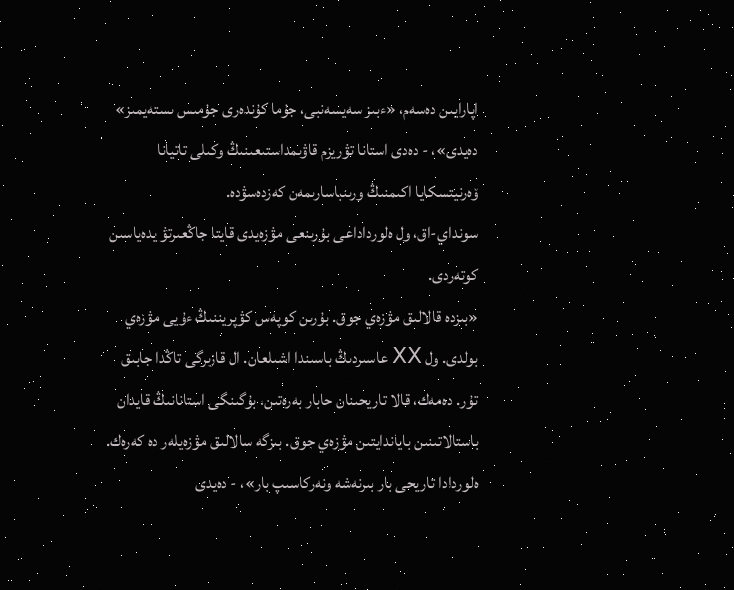اپارايىن دەسەم، «ءبىز سەيسەنبى، جۇما كۇندەرى جۇمىس ىستەيمىز» دەيدى»، - دەدى استانا تۋريزم قاۋىمداستىعىنىڭ وكىلى تاتيانا ۆەرنيتسكايا اكىمنىڭ ورىنباسارىمەن كەزدەسۋدە.
سونداي-اق، ول ەلورداداعى بۇرىنعى مۋزەيدى قايتا جاڭعىرتۋ يدەياسىن كوتەردى.
«بىزدە قالالىق مۋزەي جوق. بۇرىن كوپەس كۋپريننىڭ ءۇيى مۋزەي بولدى. ول ⅩⅩ عاسىردىڭ باسىندا اشىلعان. ال قازىرگى تاڭدا جابىق تۇر. دەمەك، قالا تاريحىنان حابار بەرەتىن، بۇگىنگى استانانىڭ قايدان باستالاتىنىن باياندايتىن مۋزەي جوق. بىزگە سالالىق مۋزەيلەر دە كەرەك. ەلوردادا تاريحى بار بىرنەشە ونەركاسىپ بار»، - دەيدى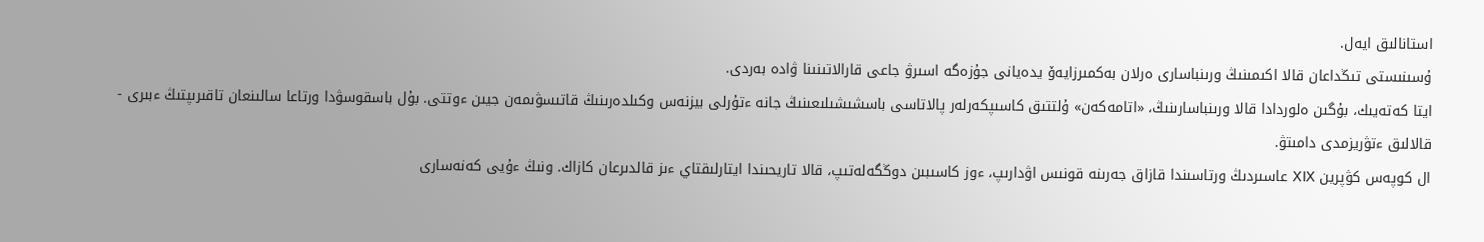استانالىق ايەل.
ۇسىنىستى تىڭداعان قالا اكىمىنىڭ ورىنباسارى ەرلان بەكمىرزايەۆ يدەيانى جۇزەگە اسىرۋ جاعى قارالاتىنىنا ۋادە بەردى.
ايتا كەتەيىك، بۇگىن ەلوردادا قالا ورىنباسارىنىڭ، «اتامەكەن» ۇلتتىق كاسىپكەرلەر پالاتاسى باسشىشىلىعىنىڭ جانە ءتۇرلى بيزنەس وكىلدەرىنىڭ قاتىسۋىمەن جيىن ءوتتى. بۇل باسقوسۋدا ورتاعا سالىنعان تاقىرىپتىڭ ءبىرى - قالالىق ءتۋريزمدى دامىتۋ.
ال كوپەس كۋپرين ⅩⅨ عاسىردىڭ ورتاسىندا قازاق جەرىنە قونىس اۋدارىپ، ءوز كاسىبىن دوڭگەلەتىپ، قالا تاريحىندا ايتارلىقتاي ءىز قالدىرعان كازاك. ونىڭ ءۇيى كەنەسارى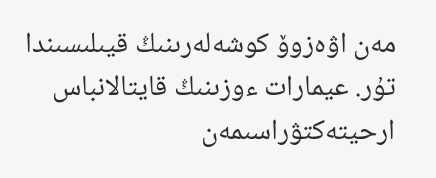مەن اۋەزوۆ كوشەلەرىنىڭ قيىلىسىندا تۇر. عيمارات ءوزىنىڭ قايتالانباس ارحيتەكتۋراسىمەن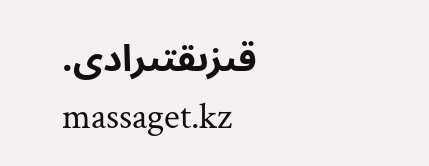قىزىقتىرادى.
massaget.kz